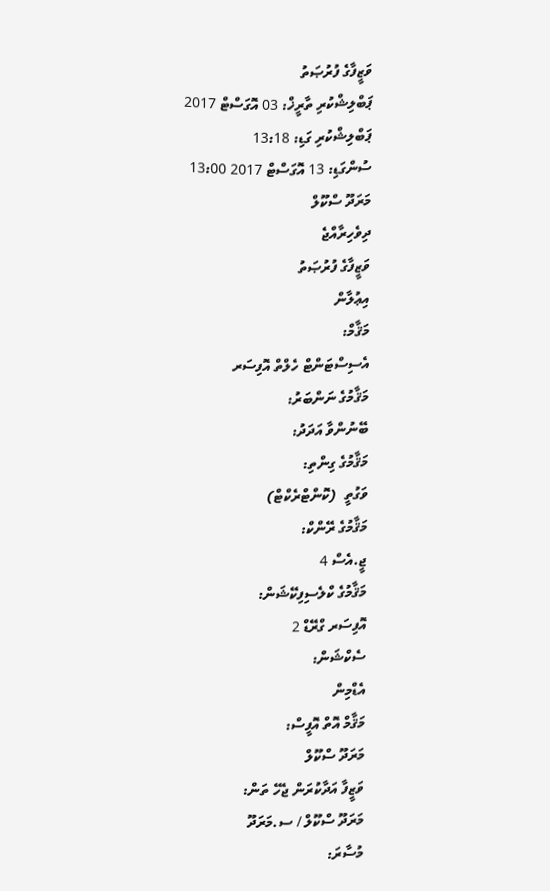ވަޒީފާގެ ފުރުޞަތު
ޕަބްލިޝްކުރި ތާރީޚް: 03 އޮގަސްޓް 2017
ޕަބްލިޝްކުރި ގަޑި: 13:18
ސުންގަޑި: 13 އޮގަސްޓް 2017 13:00
މަރަދޫ ސްކޫލް
ދިވެހިރާއްޖެ
ވަޒީފާގެ ފުރުޞަތު
އިޢުލާން
މަޤާމް:
އެސިސްޓަންޓް ހެލްތް އޮފިސަރ
މަޤާމުގެ ނަންބަރު:
ބޭނުންވާ އަދަދު:
މަޤާމުގެ ގިންތި:
ވަގުތީ  (ކޮންޓްރެކްޓް)
މަޤާމުގެ ރޭންކް:
ޖީ.އެސް 4
މަޤާމުގެ ކްލެސިފިކޭޝަން:
އޮފިސަރ ގްރޭޑް 2
ސެކްޝަން:
އެޑްމިން
މަޤާމް އޮތް އޮފީސް:
މަރަދޫ ސްކޫލް
ވަޒީފާ އަދާކުރަން ޖެހޭ ތަން:
މަރަދޫ ސްކޫލް / ސ.މަރަދޫ
މުސާރަ: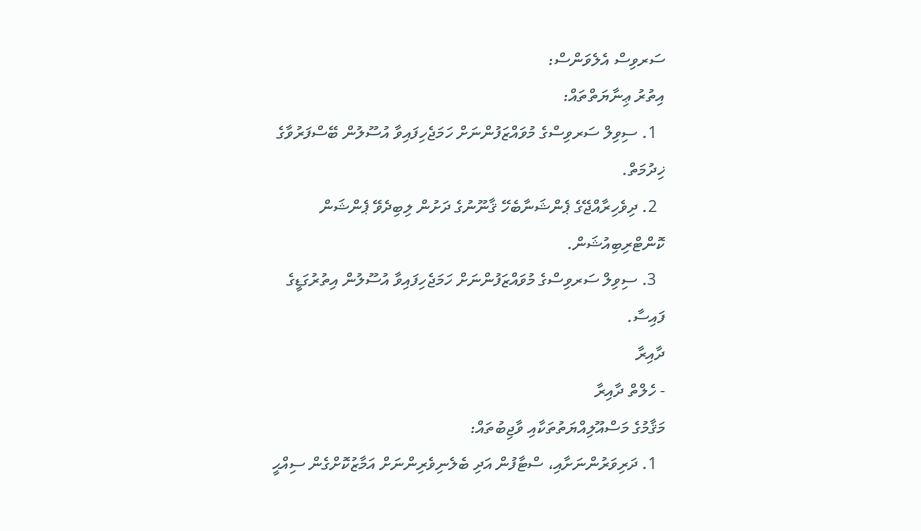ސަރވިސް އެލެވަންސް:
އިތުރު ޢިނާޔަތްތައް:
  1. ސިވިލް ސަރވިސްގެ މުވައްޒަފުންނަށް ހަމަޖެހިފައިވާ އުސޫލުން ބޭސްފަރުވާގެ ޚިދުމަތް.
  2. ދިވެހިރާއްޖޭގެ ޕެންޝަނާބެހޭ ޤާނޫނުގެ ދަށުން ލިބިދެވޭ ޕެންޝަން ކޮންޓްރިބިއުޝަން.
  3. ސިވިލް ސަރވިސްގެ މުވައްޒަފުންނަށް ހަމަޖެހިފައިވާ އުސޫލުން އިތުރުގަޑީގެ ފައިސާ.
ދާއިރާ
- ހެލްތް ދާއިރާ
މަޤާމުގެ މަސްއޫލިއްޔަތުތަކާއި ވާޖިބުތައް:
  1. ދަރިވަރުންނަށާއި، ސްޓާފުން އަދި ބެލެނިވެރިންނަށް އަމާޒުކޮށްގެން ސިއްޙީ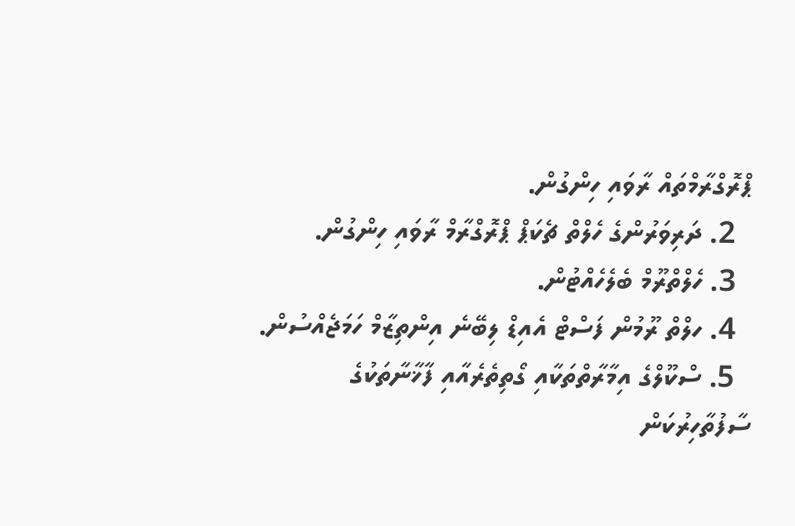ޕްރޮގްރާމްތައް ރާވައި ހިންގުން.
  2. ދަރިވަރުންގެ ހެލްތް ޗެކަޕް ޕްރޮގްރާމް ރާވައި ހިންގުން.
  3. ހެލްތްރޫމް ބެލެހެއްޓުން.
  4. ހލްތް ރޫމުން ފަސްޓް އެއިޑް ލިބޭނެ އިންތިޒާމް ހަމަޖެއްސުން.
  5. ސްކޫލްގެ އިމާރާތްތަކާއި ގޯތިތެރެއާއި ފާޚާނާތަކުގެ ސާފުތާހިރުކަން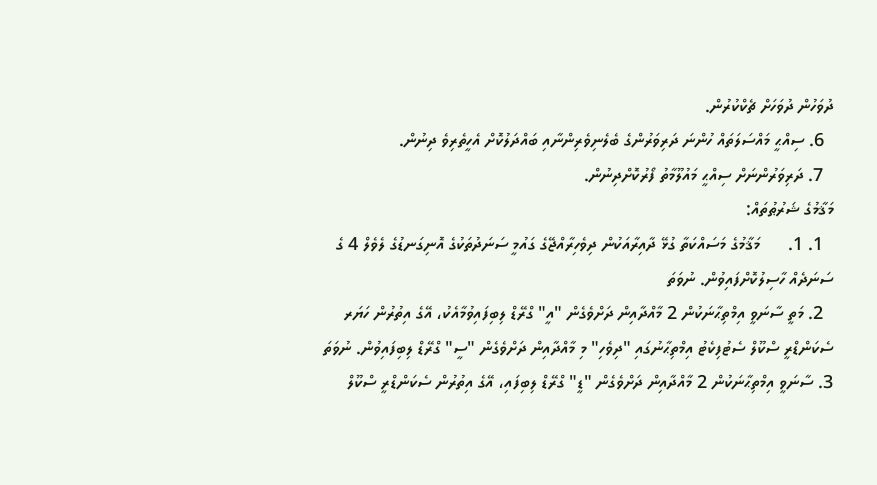ދުވަހުން ދުވަހަށް ޗެކްކުރުން.
  6. ސިއްޙީ މައްސަލަތައް ހުންނަ ދަރިވަރުންގެ ބެލެނިވެރިންނާއި ބައްދަލުކޮށް އެހީތެރިވެ ދިނުން.
  7. ދަރިވަރުންނަށް ސިއްޙީ މައުލޫމާތު ފޯރުކޮށްދިނުން.
މަޤާމުގެ ޝަރުޠުތައް:
  1. 1.      މަޤާމުގެ މަސައްކަތާ ގުޅޭ ދާއިރާއަކުން ދިވެހިރާއްޖޭގެ ގައުމީ ސަނަދުތަކުގެ އޮނިގަނޑުގެ ލެވެލް 4 ގެ ސަނަދެއް ހާސިލުކޮށްފައިވުން. ނުވަތަ
  2. މަތީ ސާނަވީ އިމްތިޙާނަކުން 2 މާއްދާއިން ދަށްވެގެން "އީ" ގްރޭޑް ލިބިފައިވުމާއެކު، އޭގެ އިތުރުން ހަޔަރ ސެކަންޑްރީ ސްކޫލް ސެޓުފިކެޓު އިމްތިޙާނުގައި "ދިވެހި" މި މާއްދާއިން ދަށްވެގެން "ސީ" ގްރޭޑް ލިބިފައިވުން. ނުވަތަ
3. ސާނަވީ އިމްތިޙާނަކުން 2 މާއްދާއިން ދަށްވެގެން "ޑީ" ގްރޭޑް ލިބިފައި، އޭގެ އިތުރުން ސެކަންޑްރީ ސްކޫލް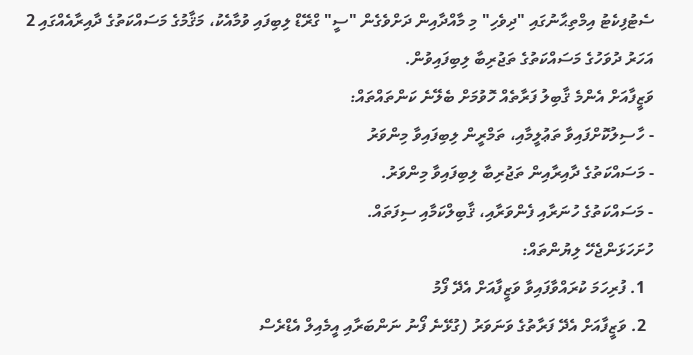ސެޓުފިކެޓު އިމްތިޙާނުގައި "ދިވެހި" މި މާއްދާއިން ދަށްވެގެން "ސީ" ގްރޭޑް ލިބިފައި ވުމާއެކު، މަޤާމުގެ މަސައްކަތުގެ ދާއިރާއެއްގައި 2 އަހަރު ދުވަހުގެ މަސައްކަތުގެ ތަޖުރިބާ ލިބިފައިވުން.
ވަޒީފާއަށް އެންމެ ޤާބިލު ފަރާތެއް ހޮވުމަށް ބެލޭނެ ކަންތައްތައް:
- ހާސިލުކޮށްފައިވާ ތަޢުލީމާއި، ތަމްރީން ލިބިފައިވާ މިންވަރު
- މަސައްކަތުގެ ދާއިރާއިން ތަޖުރިބާ ލިބިފައިވާ މިންވަރު.
- މަސައްކަތުގެ ހުނަރާއި ފެންވަރާއި، ޤާބިލްކަމާއި ސިފަތައް.
ހުށަހަޅަންޖެހޭ ލިޔުންތައް:
  1. ފުރިހަމަ ކުރައްވާފައިވާ ވަޒީފާއަށް އެދޭ ފޯމު
  2. ވަޒީފާއަށް އެދޭ ފަރާތުގެ ވަނަވަރު (ގުޅޭނެ ފޯނު ނަންބަރާއި އީމެއިލް އެޑްރެސް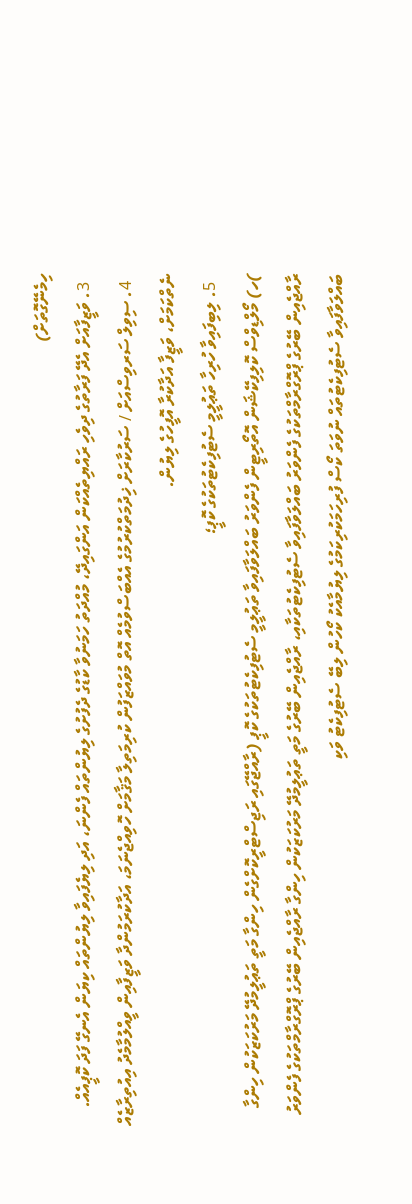ހިމެނޭގޮތަށް)
  3. ވަޒީފާއަށް އެދޭ ފަރާތުގެ ދިވެހި ރައްޔިތެއްކަން އަންގައިދޭ، މުއްދަތު ހަމަނުވާ ކާޑުގެ ދެފުށުގެ ލިޔުންތައް ފެންނަ، އަދި ލިޔެފައިވާ ލިޔުންތައް ކިޔަން އެނގޭ ފަދަ ކޮޕީއެއް.
  4. ސިވިލް ސަރވިސްއަށް / ސަރުކާރަށް ޚިދުމަތްކުރުމުގެ އެއްބަސްވުމެއް އޮތް މުވައްޒަފުން ކުރިމަތިލާ މަޤާމަށް ހޮވިއްޖެނަމަ، އަދާކުރަމުންދާ ވަޒީފާއިން ވީއްލުމާމެދު އިއުތިރާޒެއް ނެތްކަމަށް، ވަޒީފާ އަދާކުރާ އޮފީހުގެ ލިޔުން.
  5. ލިބިފައިވާ ހުރިހާ ތަޢުލީމީ ސެޓުފިކެޓުތަކުގެ ކޮޕީ؛
)ހ) މޯލްޑިވްސް ކޮލިފިކޭޝަން އޮތޯރިޓީން ފެންވަރު ބައްލަވާފައިވާ ތަޢުލީމީ ސެޓުފިކެޓުތަކުގެ ކޮޕީ (ރާއްޖޭގައި ރަޖިސްޓްރީކޮށްގެން ހިންގާ މަތީ ތަޢުލީމުދޭ މަރުކަޒަކުން ހިންގާ ރާއްޖެއިން ބޭރުގެ ޕްރޮގްރާމްތަކުގެ ފެންވަރު ބައްލަވާފައިވާ ސެޓުފިކެޓުތަކާއި، ރާއްޖެއިން ބޭރުގެ މަތީ ތަޢުލީމުދޭ މަރުކަޒަކުން ހިންގާ ރާއްޖެއިން ބޭރުގެ ޕްރޮގްރާމްތަކުގެ ފެންވަރު ބައްލަވާފައިވާ ސެޓުފިކެޓުތައް ނުވަތަ ކޯސް ފުރިހަމަކުރިކަމުގެ ލިޔުމާއެކު ކޯހުން ލިބޭ ސެޓުފިކެޓު ވަކި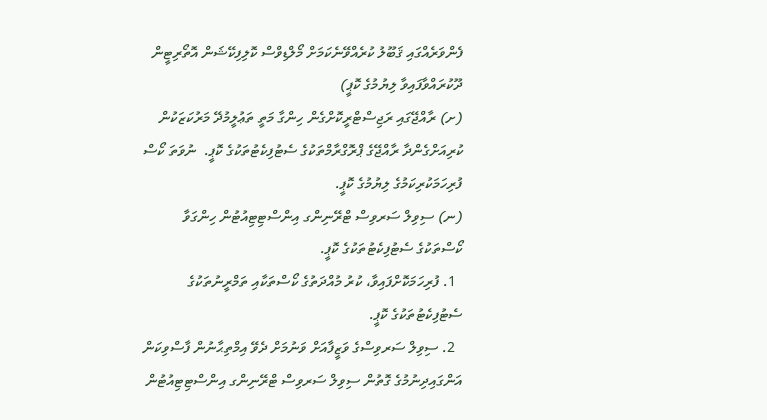ފެންވަރެއްގައި ޤަބޫލު ކުރެއްވޭނެކަމަށް މޯލްޑިވްސް ކޮލިފިކޭޝަން އޮތޯރިޓީން ދޫކުރައްވާފައިވާ ލިޔުމުގެ ކޮޕީ)
(ށ) ރާއްޖޭގައި ރަޖިސްޓްރީކޮށްގެން ހިންގާ މަތީ ތަޢުލީމުދޭ މަރުކަޒަކުން ކުރިއަށްގެންދާ ރާއްޖޭގެ ޕްރޮގްރާމްތަކުގެ ސެޓުފިކެޓުތަކުގެ ކޮޕީ.  ނުވަތަ ކޯސް ފުރިހަމަކުރިކަމުގެ ލިޔުމުގެ ކޮޕީ.
(ނ) ސިވިލް ސަރވިސް ޓްރޭނިންގ އިންސްޓިޓިއުޓުން ހިންގަވާ ކޯސްތަކުގެ ސެޓުފިކެޓުތަކުގެ ކޮޕީ.
  1. ފުރިހަމަކޮށްފައިވާ، ކުރު މުއްދަތުގެ ކޯސްތަކާއި ތަމްރީނުތަކުގެ ސެޓުފިކެޓުތަކުގެ ކޮޕީ.
  2. ސިވިލް ސަރވިސްގެ ވަޒީފާއަށް ވަނުމަށް ދެވޭ އިމްތިޙާނުން ފާސްވިކަން އަންގައިދިނުމުގެ ގޮތުން ސިވިލް ސަރވިސް ޓްރޭނިންގ އިންސްޓިޓިއުޓުން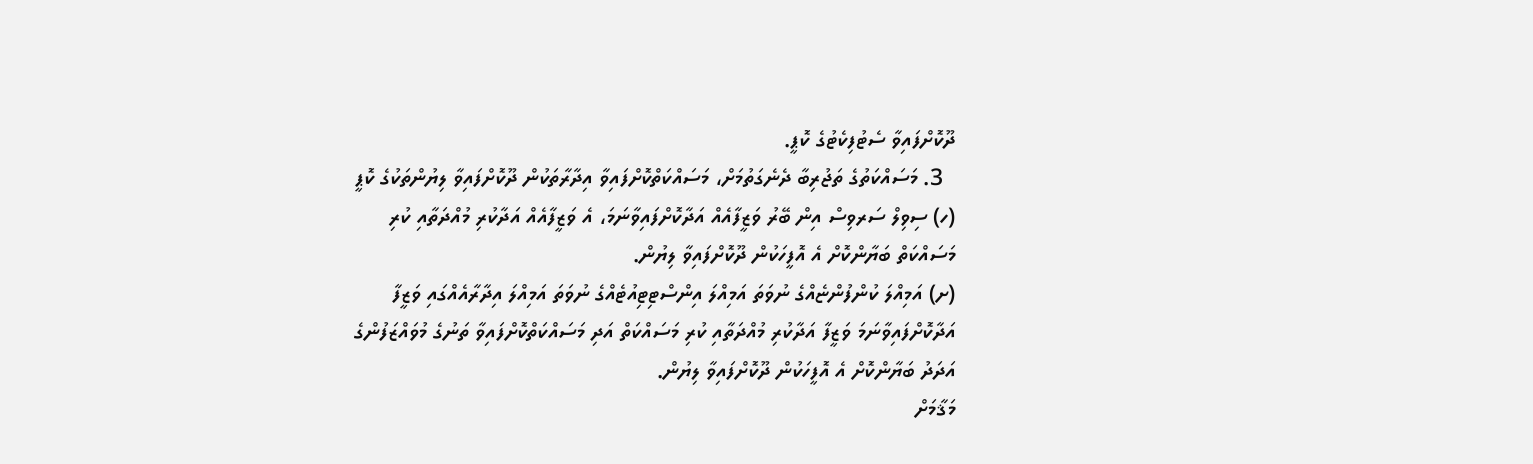ދޫކޮށްފައިވާ ސެޓުފިކެޓުގެ ކޮޕީ.
  3. މަސައްކަތުގެ ތަޖުރިބާ ދެނެގަތުމަށް، މަސައްކަތްކޮށްފައިވާ އިދާރާތަކުން ދޫކޮށްފައިވާ ލިޔުންތަކުގެ ކޮޕީ
(ހ) ސިވިލް ސަރވިސް އިން ބޭރު ވަޒީފާއެއް އަދާކޮށްފައިވާނަމަ، އެ ވަޒީފާއެއް އަދާކުރި މުއްދަތާއި ކުރި މަސައްކަތް ބަޔާންކޮށް އެ އޮފީހަކުން ދޫކޮށްފައިވާ ލިޔުން.
(ށ) އަމިއްލަ ކުންފުންޏެއްގެ ނުވަތަ އަމިއްލަ އިންސްޓިޓިއުޓެއްގެ ނުވަތަ އަމިއްލަ އިދާރާއެއްގައި ވަޒީފާ އަދާކޮށްފައިވާނަމަ ވަޒީފާ އަދާކުރި މުއްދަތާއި ކުރި މަސައްކަތް އަދި މަސައްކަތްކޮށްފައިވާ ތަނުގެ މުވައްޒަފުންގެ އަދަދު ބަޔާންކޮށް އެ އޮފީހަކުން ދޫކޮށްފައިވާ ލިޔުން.
މަޤާމަށް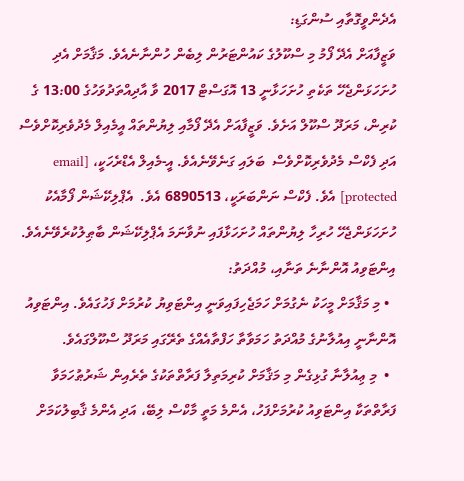އެދެންވީގޮތާއި ސުންގަޑި:
ވަޒީފާއަށް އެދޭ ފޯމު މި ސްކޫލުގެ ކައުންޓަރުން ލިބެން ހުންނާނެއެވެ. މަޤާމަށް އެދި ހުށަހަޅަންޖެހޭ ތަކެތި ހުށަހަޅާނީ 13 އޮގަސްޓް 2017 ވާ އާދިއްތަދުވަހުގެ 13:00 ގެ ކުރިން، މަރަދޫ ސްކޫލް އަށެވެ. ވަޒީފާއަށް އެދޭ ފޯމާއި ލިޔުންތައް އީމެއިލް މެދުވެރިކޮށްވެސް އަދި ފެކްސް މެދުވެރިކޮށްވެސް  ބަލައި ގަނެވޭނެއެވެ. އީ-މެއިލް އެޑްރެހަކީ، [email protected] އެވެ. ފެކްސް ނަންބަރަކީ، 6890513 އެވެ.  އެޕްލިކޭޝަން ފޯމާއެކު ހުށަހަޅަންޖެހޭ ހުރިހާ ލިޔުންތައް ހުށަހަޅާފައި ނުވާނަމަ އެޕްލިކޭޝަން ބާޠިލުކުރެވޭނެއެވެ.
އިންޓަވިއު އޮންނާނެ ތަނާއި، މުއްދަތު:
  • މި މަޤާމަށް މީހަކު ނެގުމަށް ހަމަޖެހިފައިވަނީ އިންޓަވިޔު ކުރުމަށް ފަހުގައެވެ. އިންޓަވިއު އޮންނާނީ އިއުލާނުގެ މުއްދަތު ހަމަވާތާ ހަފްތާއެއްގެ ތެރޭގައި މަރަދޫ ސްކޫލްގައެވެ.
  •  މި ޢިއުލާނާ ގުޅިގެން މި މަޤާމަށް ކުރިމަތިލާ ފަރާތްތަކުގެ ތެރެއިން ޝަރުޠުހަމަވާ ފަރާތްތަކާ އިންޓަވިއު ކުރުމަށްފަހު، އެންމެ މަތީ މާކްސް ލިބޭ، އަދި އެންމެ ޤާބިލުކަމަށް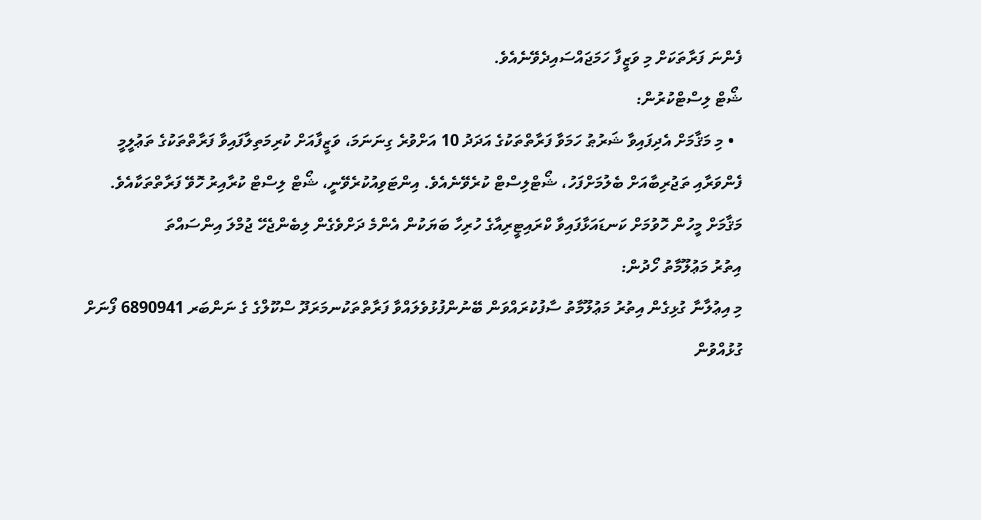ފެންނަ ފަރާތަކަށް މި ވަޒީފާ ހަމަޖައްސައިދެވޭނެއެވެ.
ޝޯޓް ލިސްޓްކުރުން:
  • މި މަޤާމަށް އެދިފައިވާ ޝަރުޠު ހަމަވާ ފަރާތްތަކުގެ އަދަދު 10 އަށްވުރެ ގިނަނަމަ، ވަޒީފާއަށް ކުރިމަތިލާފައިވާ ފަރާތްތަކުގެ ތަޢުލީމީ ފެންވަރާއި ތަޖުރިބާއަށް ބެލުމަށްފަހު، ޝޯޓްލިސްޓް ކުރެވޭނެއެވެ. އިންޓަވިއުކުރެވޭނީ، ޝޯޓް ލިސްޓް ކުރާއިރު ހޮވޭ ފަރާތްތަކާއެވެ.
މަޤާމަށް މީހުން ހޮވުމަށް ކަނޑައަޅާފައިވާ ކްރައިޓީރިއާގެ ހުރިހާ ބަޔަކުން އެންމެ ދަށްވެގެން ލިބެންޖެހޭ ޖުމްލަ އިންސައްތަ
އިތުރު މަޢުލޫމާތު ހޯދުން:
މި އިޢުލާނާ ގުޅިގެން އިތުރު މަޢުލޫމާތު ސާފުކުރައްވަން ބޭނުންފުޅުވެލައްވާ ފަރާތްތަކުނމަރަދޫ ސްކޫލްގެ ގެ ނަންބަރ 6890941 ފޯނަށް ގުޅުއްވުން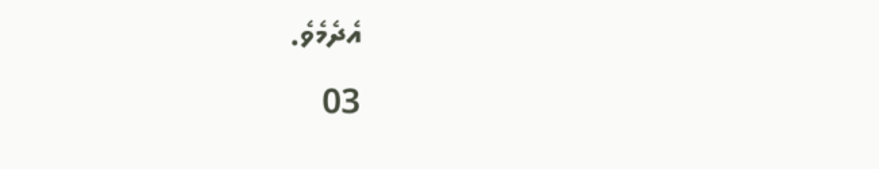އެދެމެވެ.
03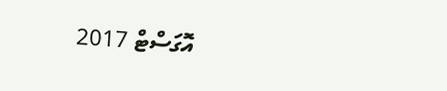އޮގަސްޓް 2017